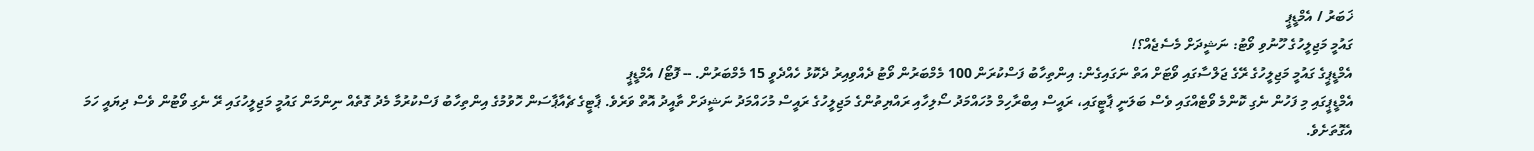ޚަބަރު / އެމްޑީޕީ
ގައުމީ މަޖިލީހުގެ ހޫނުވި ވޯޓު: ނަޝީދަށް މެސެޖެއް؟!
އެމްޑީޕީގެ ގައުމީ މަޖިލީހުގެ ރޭގެ ޖަލްސާގައި ވޯޓަށް އަތް ނަގައިގެން: އިންތިހާބު ފަސްކުރަން 100 މެމްބަރުން ވޯޓު ދެއްވިއިރު ދެކޮޅު ހެއްދެވީ 15 މެމްބަރުން. -- ފޮޓޯ/ އެމްޑީޕީ
އެމްޑީޕީގައި މި ފަހުން ނެގި ކޮންމެ ވޯޓެއްގައި ވެސް ބަލަނީ ޕާޓީގައި، ރައީސް އިބްރާހިމް މުހައްމަދު ސޯލިހާއި ރައްޔިތުންގެ މަޖިލީހުގެ ރައީސް މުހައްމަދު ނަޝީދަށް ތާއީދު އޮތް ވަރެވެ. ޕާޓީގެ ޗެއާޕާސަން ހޮވުމުގެ އިންތިހާބު ފަސްކުރުމާ މެދު ގޮތެއް ނިންމަން ގައުމީ މަޖިލީހުގައި ރޭ ނެގި ވޯޓުން ވެސް ދިޔައީ ހަމަ އެގޮތަށެވެ.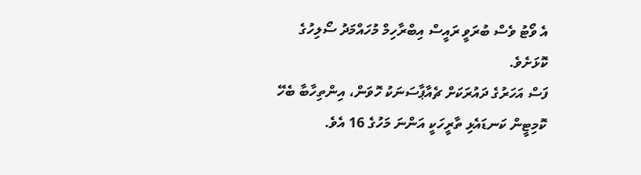އެ ވޯޓު ވެސް ބުރަވީ ރައީސް އިބްރާހިމް މުހައްމަދު ސޯލިހުގެ ކޮޅަށެވެ.
ފަސް އަހަރުގެ ދައުރަކަށް ޗެއާޕާސަނަކު ހޮވަން، އިންތިހާބާ ބެހޭ ކޮމިޓީން ކަނޑައެޅި ތާރީހަކީ އަންނަ މަހުގެ 16 އެވެ.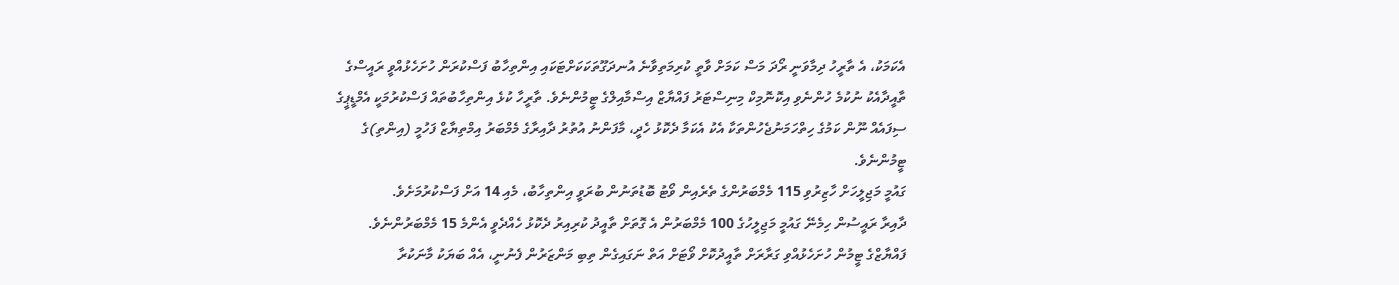އެކަމަކު، އެ ތާރީހު ދިމާވަނީ ރޯދަ މަސް ކަމަށް ވާތީ ކުރިމަތިވާނެ އުނދަގޫތަކަކަށްޓަކައި އިންތިހާބު ފަސްކުރަން ހުށަހެޅުއްވީ ރައީސްގެ ތާއީދާއެކު ނުކުމެ ހުންނެވި އިކޮނޮމިކް މިނިސްޓަރު ފައްޔާޒް އިސްމާއިލްގެ ޓީމުންނެވެ. ތާރީހާ ކުޅެ އިންތިހާބުތައް ފަސްކުރުމަކީ އެމްޑީޕީގެ ސިފައެއް ނޫން ކަމުގެ ހިތްހަމަނުޖެހުންތަކާ އެކު އެކަމާ ދެކޮޅު ހެދީ، މާފަންނު އުތުރު ދާއިރާގެ މެމްބަރު އިމްތިޔާޒް ފަހުމީ (އިންތި)ގެ ޓީމުންނެވެ.
ގައުމީ މަޖިލީހަށް ހާޒިރުވި 115 މެމްބަރުންގެ ތެރެއިން ވޯޓު ބޮޑުތަނުން ބުރަވީ އިންތިހާބު، މެއި 14 އަށް ފަސްކުރުމަށެވެ.
ދާއިރާ ރައީސުން ހިމެނޭ ގައުމީ މަޖިލީހުގެ 100 މެމްބަރުން އެ ގޮތަށް ތާއީދު ކުރިއިރު ދެކޮޅު ހެއްދެވީ އެންމެ 15 މެމްބަރުންނެވެ.
ފައްޔާޒްގެ ޓީމުން ހުށަހެޅުއްވި ގަރާރަށް ތާއީދުކޮށް ވޯޓަށް އަތް ނަގައިގެން ތިބި މަންޒަރުން ފެނުނީ، އެއް ބަޔަކު މާނަކުރާ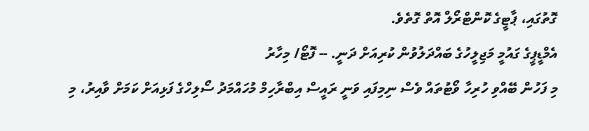ގޮތުގައި، ޕާޓީގެ ކޮންޓްރޯލް އޮތް ގޮތެވެ.
އެމްޑީޕީގެ ގައުމީ މަޖިލީހުގެ ބައްދަލުވުން ކުރިއަށް ދަނީ. -- ފޮޓޯ/ މިހާރު
މި ފަހުން ބޭއްވި ހުރިހާ ވޯޓުތައް ވެސް ނިމިފައި ވަނީ ރައީސް އިބްރާހިމް މުހައްމަދު ސޯލިހްގެ ފަޅިއަށް ކަމަށް ވާއިރު، މި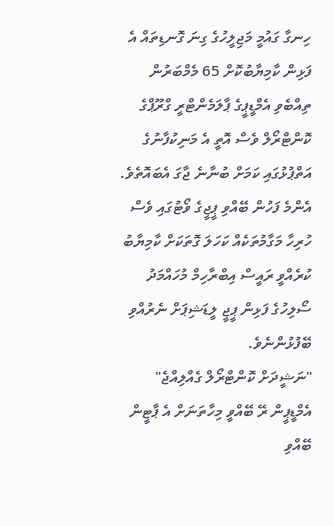ހިނގާ ގައުމީ މަޖިލީހުގެ ގިނަ ގޮނޑިތައް އެ ފަޅިން ކާމިޔާބުކޮށް 65 މެމްބަރުން ތިއްބެވި އެމްޑީޕީގެ ޕާލަމެންޓްރީ ގްރޫޕްގެ ކޮންޓްރޯލް ވެސް އޮތީ އެ މަނިކުފާނުގެ އަތްޕުޅުގައި ކަމަށް ބުނާނެ ޖާގަ އެބައޮތެވެ.
އެންމެ ފަހުން ބޭއްވި ޕީޖީގެ ވޯޓުގައި ވެސް ހުރިހާ މަގާމުތަކެއް ކަހަލަ ގޮތަކަށް ކާމިޔާބު ކުރެއްވީ ރައީސް އިބްރާހިމް މުހައްމަދު ސޯލިހުގެ ފަޅިން ޕީޖީ ލީޑަޝިޕަށް ނެރުއްވި ބޭފުޅުންނެވެ.
"ނަޝީދަށް ކޮންޓްރޯލް ގެއްލިއްޖެ"
އެމްޑީޕީން ރޭ ބޭއްވީ މިހާތަނަށް އެ ޕާޓީން ބޭއްވި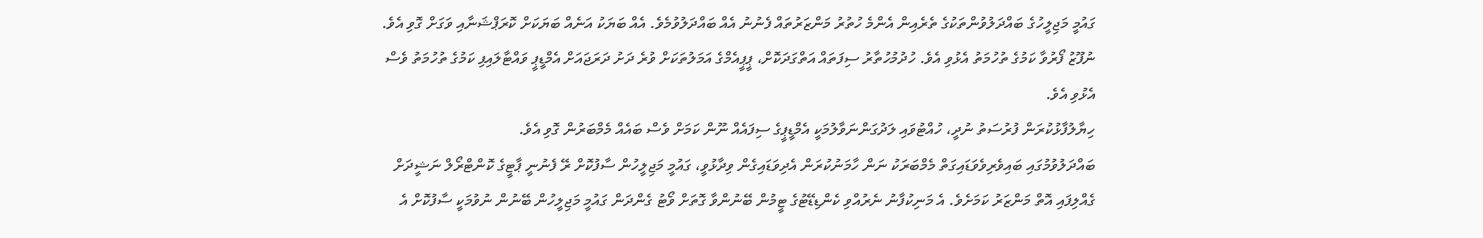ގައުމީ މަޖިލީހުގެ ބައްދަލުވުންތަކުގެ ތެރެއިން އެންމެ ހުތުރު މަންޒަރުތައް ފެނުނު އެއް ބައްދަލުވުމެވެ. އެއް ބަޔަކު އަނެއް ބަޔަކަށް ކޮރަޕްޝަނާއި ވަގަށް ގޮވި އެވެ. ނުފޫޒު ފޯރުވާ ކަމުގެ ތުހުމަތު އެޅުވި އެވެ. ހުދުމުހުތާރު ސިފަތައް އަތްގަދަކޮށް، ޕީޕީއެމްގެ އަމަލުތަކަށް ވުރެ ދަށު ދަރަޖައަށް އެމްޑީޕީ ވައްޓާލައިފި ކަމުގެ ތުހުމަތު ވެސް އެޅުވި އެވެ.
ހިޔާލުފާޅުކުރަން ފުރުސަތު ނުދީ، ހުއްޓުވައި ލަދުގަންނަވާލުމަކީ އެމްޑީޕީގެ ސިފައެއް ނޫން ކަމަށް ވެސް ބައެއް މެމްބަރުން ގޮވި އެވެ.
ބައްދަލުވުމުގައި ބައިވެރިވެވަޑައިގަތް މެމްބަރަކު ނަން ހާމަނުކުރަން އެދިވަޑައިގެން ވިދާޅުވީ، ގައުމީ މަޖިލީހުން ސާފުކޮށް ރޭ ފެނުނީ ޕާޓީގެ ކޮންޓްރޯލް ނަޝީދަށް ގެއްލިފައި އޮތް މަންޒަރު ކަމަށެވެ. އެ މަނިކުފާނު ނެރުއްވި ކެންޑިޑޭޓުގެ ޓީމުން ބޭނުންވާ ގޮތަށް ވޯޓު ގެންދަން ގައުމީ މަޖިލީހުން ބޭނުން ނުވުމަކީ ސާފުކޮށް އެ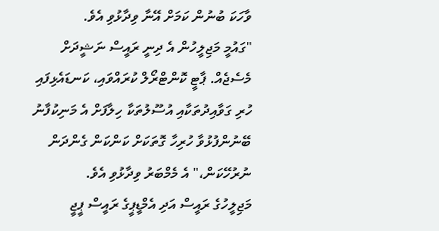ވާހަކަ ބުނުން ކަމަށް އޭނާ ވިދާޅުވި އެވެ.
"ގައުމީ މަޖިލީހުން އެ ދިނީ ރައީސް ނަޝީދަށް މެސެޖެއް. ޕާޓީ ކޮންޓްރޯލް ކުރައްވައި، ކަނޑައެޅިފައި ހުރި ގަވާއިދުތަކާއި އުސޫލުތަކާ ހިލާފަށް އެ މަނިކުފާނު ބޭނުންފުޅުވާ ހުރިހާ ގޮތަކަށް ކަންކަން ގެންދަން ނުރުހޭކަން،" އެ މެމްބަރު ވިދާޅުވި އެވެ.
މަޖިލީހުގެ ރައީސް އަދި އެމްޑީޕީގެ ރައީސް ޕީޖީ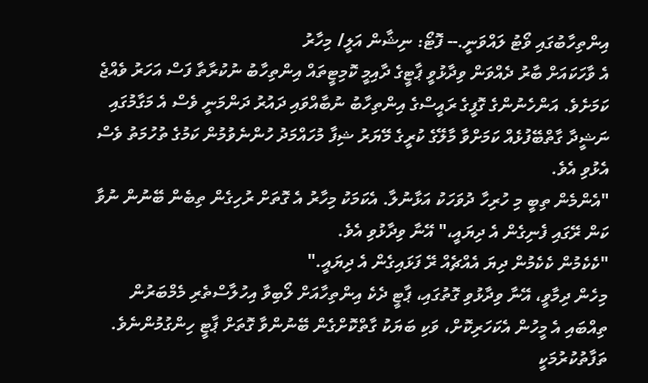އިންތިހާބުގައި ވޯޓު ލައްވަނީ.-- ފޮޓޯ: ނިޝާން އަލީ/ މިހާރު
އެ ވާހަކައަށް ބާރު ދެއްވަން ވިދާޅުވީ ޕާޓީގެ ދާއިމީ ކޮމިޓީތައް އިންތިހާބު ނުކުރާތާ ފަސް އަހަރު ވެއްޖެ ކަމަށެވެ. އަންހެނުންގެ ގޮފީގެ ރައީސްގެ އިންތިހާބު ނުބާއްވައި ދައުރު ދަންމަނީ ވެސް އެ މަގާމުގައި ނަޝީދާ ގާތްބޭފުޅެއް ކަމަށްވާ މާލޭގެ ކުރީގެ މޭޔަރު ޝިފާ މުހައްމަދު ހުންނެވުމުން ކަމުގެ ތުހުމަތު ވެސް އެޅުވި އެވެ.
"އެންމެން ތިބީ މި ހުރިހާ ދުވަހަކު އަޅާނުލާ. އެކަމަކު މިހާރު އެ ގޮތަށް ރުހިގެން ތިބެން ބޭނުން ނުވާ ކަން ރޭގައި ފެނިގެން އެ ދިޔައީ،" އޭނާ ވިދާޅުވި އެވެ.
"ކެކެމުން ކެކެމުން ދިޔަ އެއްޗެއް ރޭ ފަޅައިގެން އެ ދިޔައީ."
މިހެން ދިމާވީ، އޭނާ ވިދާޅުވި ގޮތުގައި، ޕާޓީ ދެކެ އިންތިހާއަށް ލޯބިވާ އިހުލާސްތެރި މެމްބަރުން ތިއްބައި އެ މީހުން އެކަހަރިކޮށް، ވަކި ބަޔަކު ގާތްކޮށްގެން ބޭނުންވާ ގޮތަށް ޕާޓީ ހިންގުމުންނެވެ. ތަފާތުކުރުމަކީ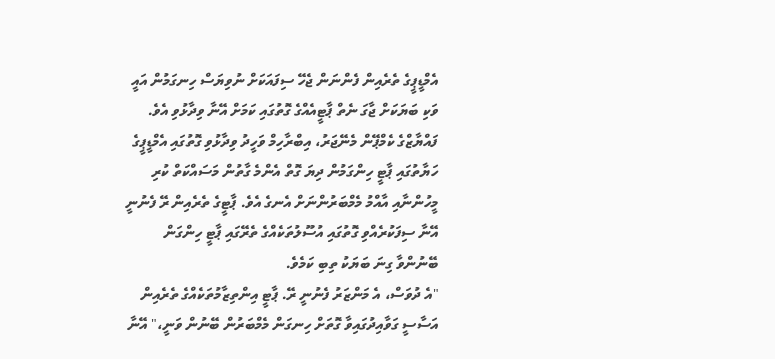އެމްޑީޕީގެ ތެރެއިން ފެންނަން ޖެހޭ ސިފައަކަށް ނުވިޔަސް ހިނގަމުން އައީ ވަކި ބަޔަކަށް ޖާގަ ނެތް ޕާޓީއެއްގެ ގޮތުގައި ކަމަށް އޭނާ ވިދާޅުވި އެވެ.
ފައްޔާޒްގެ ކެމްޕޭން މެނޭޖަރު، އިބްރާހިމް ވަހީދު ވިދާޅުވި ގޮތުގައި އެމްޑީޕީގެ ހަޔާތުގައި ޕާޓީ ހިންގަމުން ދިޔަ ގޮތް އެންމެ ގާތުން މަސައްކަތް ކުރި މީހުންނާއި އާއްމު މެމްބަރުންނަށް އެނގެ އެވެ. ޕާޓީގެ ތެރެއިން ރޭ ފެނުނީ އޭނާ ސިފަކުރެއްވި ގޮތުގައި އުސޫލުތަކެއްގެ ތެރޭގައި ޕާޓީ ހިންގަން ބޭނުންވާ ގިނަ ބަޔަކު ތިބި ކަމެވެ.
"އެ ދުވަސް، އެ މަންޒަރު ފެނުނީ ރޭ. ޕާޓީ އިންތިޒާމުތަކެއްގެ ތެރެއިން އަސާސީ ގަވާއިދުގައިވާ ގޮތަށް ހިނގަން މެމްބަރުން ބޭނުން ވަނީ،" އޭނާ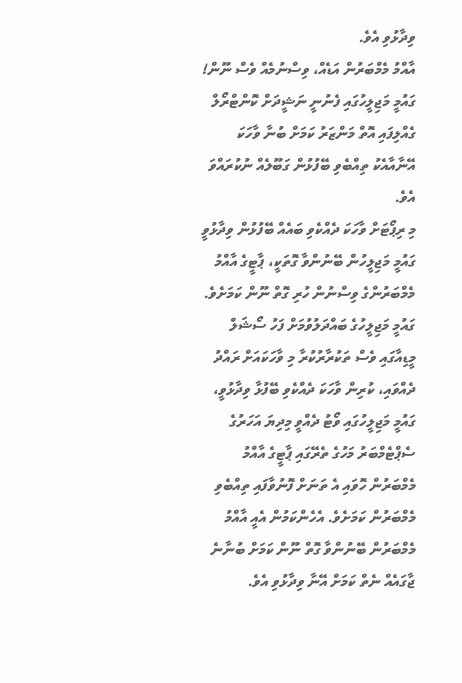ވިދާޅުވި އެވެ.
އާއްމު މެމްބަރުން އަޑެއް، ވިސްނުމެއް ވެސް ނޫން!
ގައުމީ މަޖިލީހުގައި ފެނުނީ ނަޝީދަށް ކޮންޓްރޯލް ގެއްލިފައި އޮތް މަންޒަރު ކަމަށް ބުނާ ވާހަކަ އޭނާއާއެކު ތިއްބެވި ބޭފުޅުން ގަބޫލެއް ނުކުރައްވަ އެވެ.
މި ރިޕޯޓަށް ވާހަކަ ދެއްކެވި ބައެއް ބޭފުޅުން ވިދާޅުވީ ގައުމީ މަޖިލީހުން ބޭނުންވާ ގޮތަކީ، ޕާޓީގެ އާއްމު މެމްބަރުންގެ ވިސްނުން ހުރި ގޮތް ނޫން ކަމަށެވެ.
ގައުމީ މަޖިލީހުގެ ބައްދަލުވުމަށް ފަހު ސޯޝަލް މީޑިއާގައި ވެސް ތަކުރާރުކުރާ މި ވާހަކައަށް ރައްދު ދެއްވައި، ކުރިން ވާހަކަ ދެއްކެވި ބޭފުޅާ ވިދާޅުވީ، ގައުމީ މަޖިލީހުގައި ވޯޓު ދެއްވީ މިދިޔަ އަހަރުގެ ސެޕްޓެމްބަރު މަހުގެ ތެރޭގައި ޕާޓީގެ އާއްމު މެމްބަރުން ހޮވައި އެ ތަނަށް ފޮނުވާފައި ތިއްބެވި މެމްބަރުން ކަމަށެވެ. އެހެންކަމުން އެއީ އާއްމު މެމްބަރުން ބޭނުންވާ ގޮތް ނޫން ކަމަށް ބުނާނެ ޖާގައެއް ނެތް ކަމަށް އޭނާ ވިދާޅުވި އެވެ.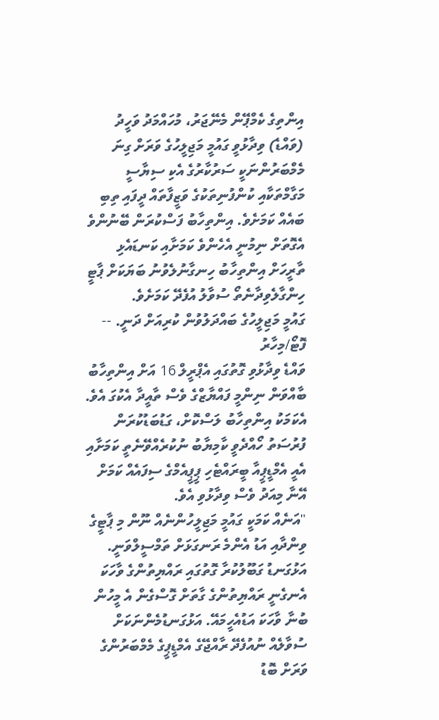އިންތިގެ ކެމްޕޭން މެނޭޖަރު، މުހައްމަދު ވަހީދު (ވައްޑެ) ވިދާޅުވީ ގައުމީ މަޖިލީހުގެ ވަރަށް ގިނަ މެމްބަރުންނަކީ ސަރުކާރުގެ އެކި ސިޔާސީ މަގާމްތަކާއި ކުންފުނިތަކުގެ ވަޒީފާތައް ދީފައި ތިބި ބައެއް ކަމަށެވެ. އިންތިހާބު ފަސްކުރަން ބޭނުންވެ އެގޮތަށް ނިމުނީ އެހެންވެ ކަމަށާއި ކަނޑައެޅި ތާރީހަށް އިންތިހާބު ހިނގާނުލެވުނު ބަޔަކަށް ޕާޓީ ހިންގާލެވިދާނެތޯ ސުވާލު އުފެދޭ ކަމަށެވެ.
ގައުމީ މަޖިލީހުގެ ބައްދަލުވުން ކުރިއަށް ދަނީ. -- ފޮޓޯ/މިހާރު
ވައްޑެ ވިދާޅުވި ގޮތުގައި އެޕްރީލް 16 އަށް އިންތިހާބު ބާއްވަން ނިންމީ ފައްޔާޒްގެ ވެސް ތާއީދާ އެކުގަ އެވެ. އެކަމަކު އިންތިހާބު ލަސްކޮށް، ގަޑުބަޑުކުރަން ފުރުސަތު ހޯއްދެވީ ކާމިޔާބު ނުކުރެއްވޭނެތީ ކަމަށާއި އެއީ އެމްޑީޕީއާ ބީރައްޓެހި ޕީޕީއެމްގެ ސިފައެއް ކަމަށް އޭނާ މިއަދު ވެސް ވިދާޅުވި އެވެ.
"އަނެއް ކަމަކީ ގައުމީ މަޖިލީހުންނެއް ނޫން މި ޕާޓީގެ ވިންދާއި އަޑު އެންމެ ރަނގަޅަށް ތަމްސީލްވަނީ. އަޅުގަނޑު ގަބޫލުކުރާ ގޮތުގައި ރައްޔިތުންގެ ވާހަކަ އެނގެނީ ރައްޔިތުންގެ ގާތަށް ގޮސްގެން އެ މީހުން ބުނާ ވާހަކަ އަޑުއެހީމައޭ. އަޅުގަނޑުމެންނަކަށް ސުވާލެއް ނުއުފެދޭ ރާއްޖޭގެ އެމްޑީޕީގެ މެމްބަރުންގެ ވަރަށް ބޮޑު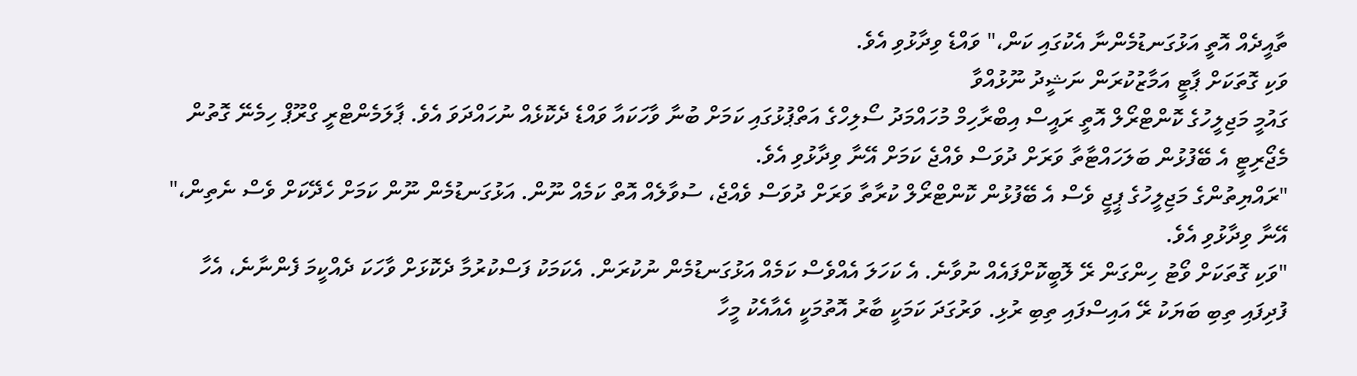ތާއީދެއް އޮތީ އަޅުގަނޑުމެންނާ އެކުގައި ކަން،" ވައްޑެ ވިދާޅުވި އެވެ.
ވަކި ގޮތަކަށް ޕާޓީ އަމާޒުކުރަން ނަޝީދު ނޫޅުއްވާ
ގައުމީ މަޖިލީހުގެ ކޮންޓްރޯލް އޮތީ ރައީސް އިބްރާހިމް މުހައްމަދު ސޯލިހްގެ އަތްޕުޅުގައި ކަމަށް ބުނާ ވާހަކައާ ވައްޑެ ދެކޮޅެއް ނުހައްދަވަ އެވެ. ޕާލަމެންޓްރީ ގްރޫޕް ހިމެނޭ ގޮތުން މެޖޯރިޓީ އެ ބޭފުޅުން ބަލަހައްޓާތާ ވަރަށް ދުވަސް ވެއްޖެ ކަމަށް އޭނާ ވިދާޅުވި އެވެ.
"ރައްޔިތުންގެ މަޖިލީހުގެ ޕީޖީ ވެސް އެ ބޭފުޅުން ކޮންޓްރޯލް ކުރާތާ ވަރަށް ދުވަސް ވެއްޖެ، ސުވާލެއް އޮތް ކަމެއް ނޫން. އަޅުގަނޑުމެން ނޫން ކަމަށް ހެދޭކަށް ވެސް ނެތިން،" އޭނާ ވިދާޅުވި އެވެ.
"ވަކި ގޮތަކަށް ވޯޓު ހިންގަން ރޭ ލޮބީކޮށްފައެއް ނުވާނެ. އެ ކަހަލަ އެއްވެސް ކަމެއް އަޅުގަނޑުމެން ނުކުރަން. އެކަމަކު ފަސްކުރުމާ ދެކޮޅަށް ވާހަކަ ދެއްކީމަ ފެންނާނެ، އެހާ ފުދިފައި ތިބި ބަޔަކު ރޭ އައިސްފައި ތިބި ރުޅި. ވަރުގަދަ ކަމަކީ ބާރު އޮތުމަކީ އެއާއެކު މީހާ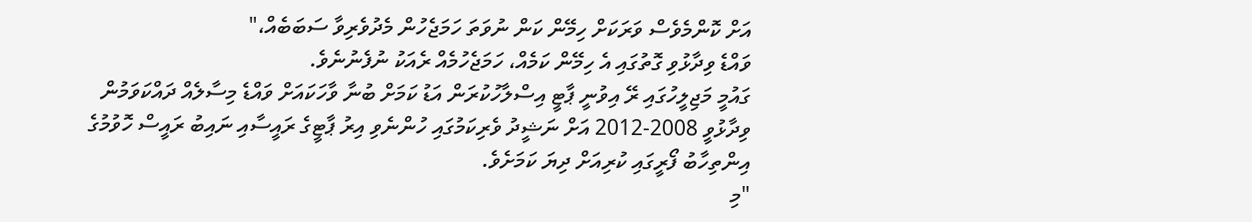އަށް ކޮންމެވެސް ވަރަކަށް ހިމޭން ކަން ނުވަތަ ހަމަޖެހުން މެދުވެރިވާ ސަބަބެއް،"
ވައްޑެ ވިދާޅުވި ގޮތުގައި އެ ހިމޭން ކަމެއް، ހަމަޖެހުމެއް ރެއަކު ނުފެނުނެވެ.
ގައުމީ މަޖިލީހުގައި ރޭ އިވުނީ ޕާޓީ އިސްލާހުކުރަން އަޑު ކަމަށް ބުނާ ވާހަކައަށް ވައްޑެ މިސާލެއް ދައްކަވަމުން ވިދާޅުވީ 2008-2012 އަށް ނަޝީދު ވެރިކަމުގައި ހުންނެވި އިރު ޕާޓީގެ ރައީސާއި ނައިބު ރައީސް ހޮވުމުގެ އިންތިހާބު ފޯރީގައި ކުރިއަށް ދިޔަ ކަމަށެވެ.
"މި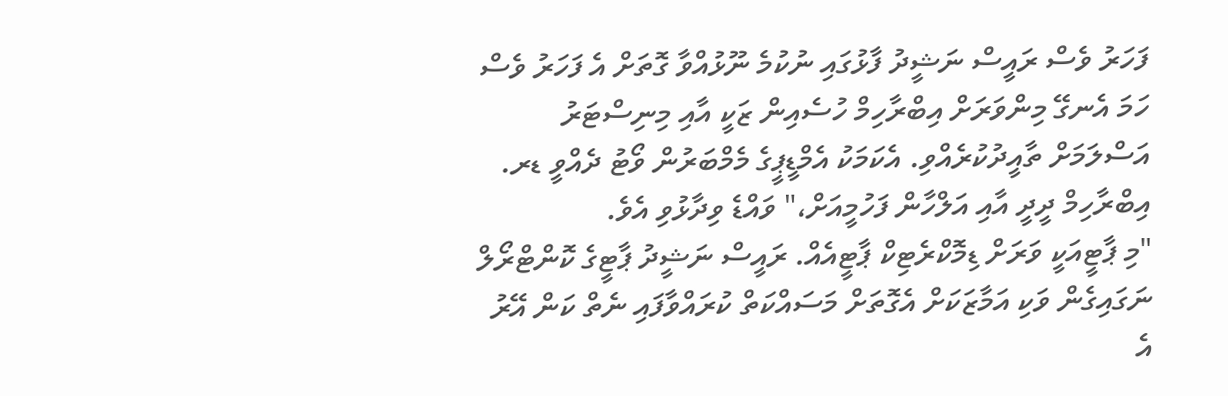ފަހަރު ވެސް ރައީސް ނަޝީދު ފާޅުގައި ނުކުމެ ނޫޅުއްވާ ގޮތަށް އެ ފަހަރު ވެސް ހަމަ އެނގޭ މިންވަރަށް އިބްރާހިމް ހުސެއިން ޒަކީ އާއި މިނިސްޓަރު އަސްލަމަށް ތާއީދުކުރެއްވި. އެކަމަކު އެމްޑީޕީގެ މެމްބަރުން ވޯޓު ދެއްވީ ޑރ. އިބްރާހިމް ދީދީ އާއި އަލްހާން ފަހުމީއަށް،" ވައްޑެ ވިދާޅުވި އެވެ.
"މި ޕާޓީއަކީ ވަރަށް ޑިމޮކްރެޓިކް ޕާޓީއެއް. ރައީސް ނަޝީދު ޕާޓީގެ ކޮންޓްރޯލް ނަގައިގެން ވަކި އަމާޒަކަށް އެގޮތަށް މަސައްކަތް ކުރައްވާފައި ނެތް ކަން އޭރު އެ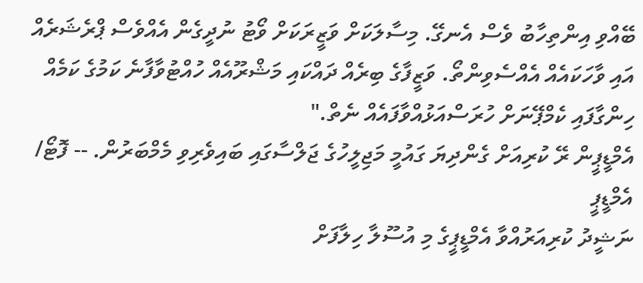ބޭއްވި އިންތިހާބު ވެސް އެނގޭ. މިސާލަކަށް ވަޒީރަކަށް ވޯޓު ނުދީގެން އެއްވެސް ޕްރެޝަރެއް އައި ވާހަކައެއް އެއްސެވިންތޯ. ވަޒީފާގެ ބިރެއް ދައްކައި މަޝްރޫއެއް ހުއްޓުވާފާނެ ކަމުގެ ކަމެއް ހިންގާފައި ކެމްޕޭނަށް ހުރަސްއަޅުއްވާފައެއް ނެތް."
އެމްޑީޕީން ރޭ ކުރިއަށް ގެންދިޔަ ގައުމީ މަޖިލީހުގެ ޖަލްސާގައި ބައިވެރިވި މެމްބަރުން. -- ފޮޓޯ/ އެމްޑީޕީ
ނަޝީދު ކުރިއަރުއްވާ އެމްޑީޕީގެ މި އުސޫލާ ހިލާފަށް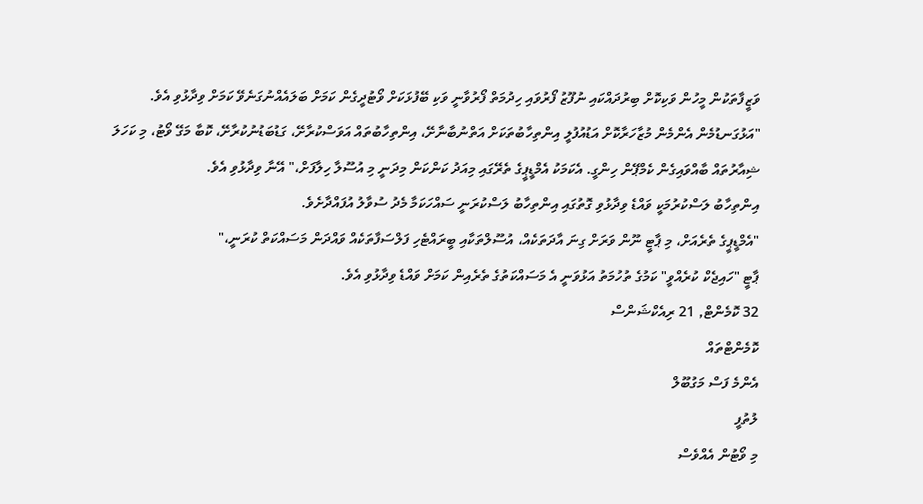ވަޒީފާތަކުން މީހުން ވަކިކޮށް ބިރުދައްކައި ނުފޫޒު ފޯރުވައި ހިދުމަތް ފޯރުވާނީ ވަކި ބޭފުޅަކަށް ވޯޓުދީގެން ކަމަށް ބަލައެއްނުގަނެވޭ ކަމަށް ވިދާޅުވި އެވެ.
"އަޅުގަނޑުމެން އެންމެން މުޒާހަރާކޮށް އަޑުއުފުލީ އިންތިހާބުތަކަށް އަތްނުބާނާށޭ، އިންތިހާބުތައް އަވަސްކުރާށޭ، ގަޑުބަޑުނުކުރާށޭ، ކޮބާ މަގޭ ވޯޓު، މި ކަހަލަ ޝިއާރުތައް ބާއްވައިގެން ކެމްޕޭން ހިންގީ. އެކަމަކު އެމްޑީޕީގެ ތެރޭގައި މިއަދު ކަންކަން މިދަނީ މި އުސޫލާ ހިލާފަށް،" އޭނާ ވިދާޅުވި އެވެ.
އިންތިހާބު ލަސްކުރުމަކީ ވައްޑެ ވިދާޅުވި ގޮތުގައި އިންތިހާބު ލަސްކުރަނީ ސައްހަކަމާ މެދު ސުވާލު އުފައްދާށެވެ.
"އެމްޑީޕީގެ ތެރެއަށް، މި ޕާޓީ ނޫން ވަރަށް ގިނަ އާދަތަކެއް، އުސޫލްތަކާއި ބީރައްޓެހި ފަލްސަފާތަކެއް ވައްދަން މަސައްކަތް ކުރަނީ،"
ޕާޓީ "ހައިޖެކް ކުރެއްވީ" ކަމުގެ ތުހުމަތު އަޅުވަނީ އެ މަސައްކަތުގެ ތެރެއިން ކަމަށް ވައްޑެ ވިދާޅުވި އެވެ.
32 ކޮމެންޓް, 21 ރިއެކްޝަންސް
ކޮމެންޓްތައް
އެންމެ ފަސް މަގުބޫލް
ލުތުފީ
މި ވޯޓުން އެއްވެސް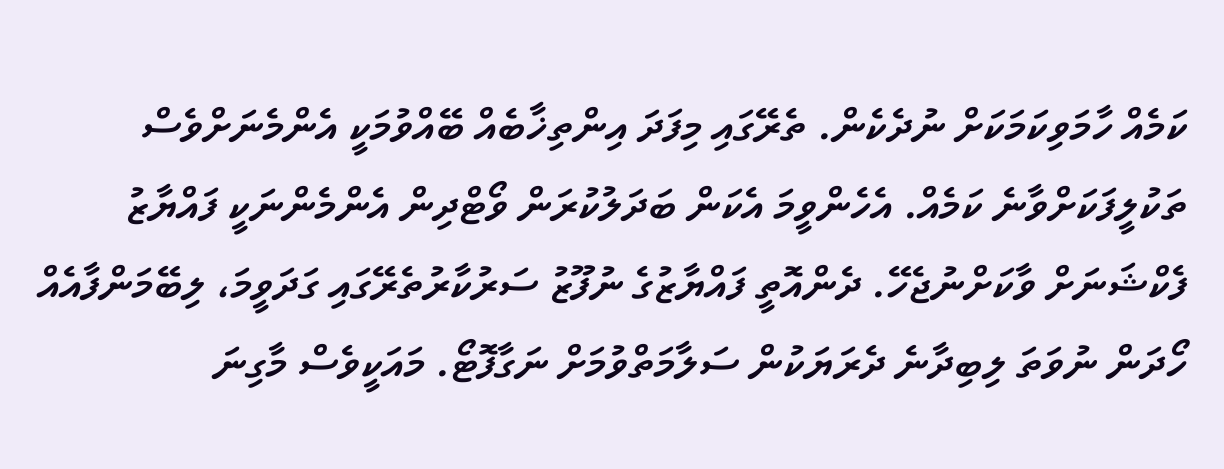ކަމެއް ހާމަވިކަމަކަށް ނުދެކެން. ތެރޭގައި މިފަދަ އިންތިޚާބެއް ބޭއްވުމަކީ އެންމެނަށްވެސް ތަކުލީފަކަށްވާނެ ކަމެއް. އެހެންވީމަ އެކަން ބަދަލުކުރަން ވޯޓްދިން އެންމެންނަކީ ފައްޔާޒު ފެކްޝަނަށް ވާކަށްނުޖެހޭ. ދެންއޮތީ ފައްޔާޒުގެ ނުފޫޒު ސަރުކާރުތެރޭގައި ގަދަވީމަ، ލިބޭމަންފާއެއް ހޯދަން ނުވަތަ ލިބިދާނެ ދެރަޔަކުން ސަލާމަތްވުމަށް ނަގާފޮޓޯ. މައަކީވެސް މާގިނަ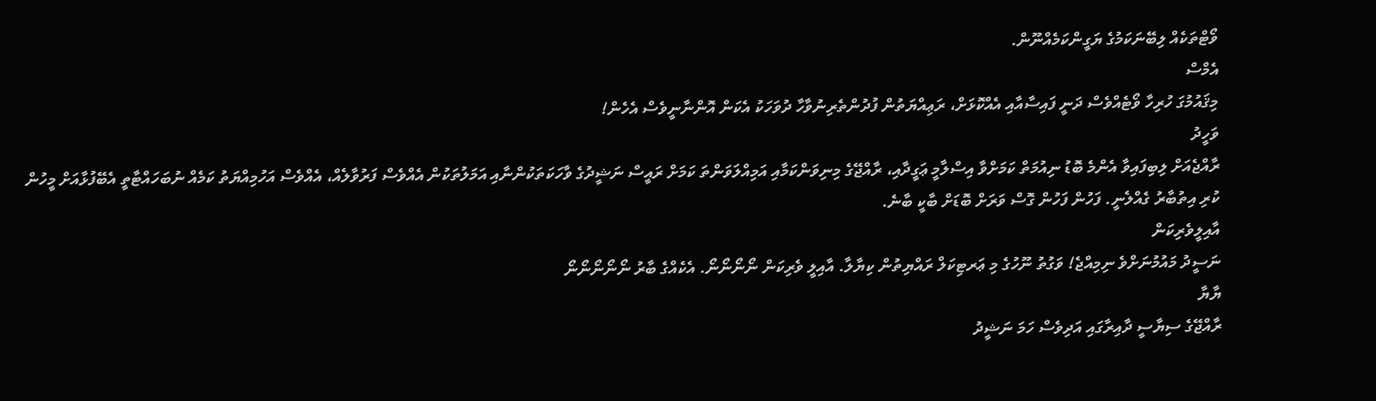ވޯޓްތަކެއް ލިބޭނަކަމުގެ ޔަގީންކަމެއްނޫން.
އެމްސް
މިޤައުމުގަ ހުރިހާ ވޯޓެއްވެސް ދަނީ ފައިސާއާއި އެއްކޮޅަށް، ރަޢިއްޔަތުން ފުދުންތެރިނުވާހާ ދުވަހަކު އެކަން އޮންނާނީވެސް އެހެން!
ވަހީދު
ރާއްޖެއަށް ލިބިފައިވާ އެންމެ ބޮޑު ނިއުމަތް ކަމަށްވާ އިސްލާމީ ޢަގީދާއި، ރާއްޖޭގެ މިނިވަންކަމާއި އަމިއްލަވަންތަ ކަމަށް ރައީސް ނަޝީދުގެ ވާހަކަތަކުންނާއި އަމަލުތަކުން އެއްވެސް ފަރުވާލެއް، އެއްވެސް އަހުމިއްޔަތު ކަމެއް ނުބަހައްޓާތީ އެބޭފުޅާއަށް މީހުން ކުރި އިތުބާރު ގެއްލެނީ. ފަހުން ފަހުން ގޮސް ވަރަށް ބޮޑަށް ބާކީ ބާނެ.
އާއިލީވެރިކަން
ނަސީދު މައުމުނަށްވެ ނިމިއްޖެ! ވަގުތު ނޫހުގެ މި ޢަރޓިކަލް ރައްޔިތުން ކިޔާލާ. އާއިލީ ވެރިކަން ނޯނޯނޯނޯ. އެކެއްގެ ބާރު ނޯނޯނޯނޯނޯ
ޔާޔާ
ރާއްޖޭގެ ސިޔާސީ ދާއިރާގައި އަދިވެސް ހަމަ ނަޝީދު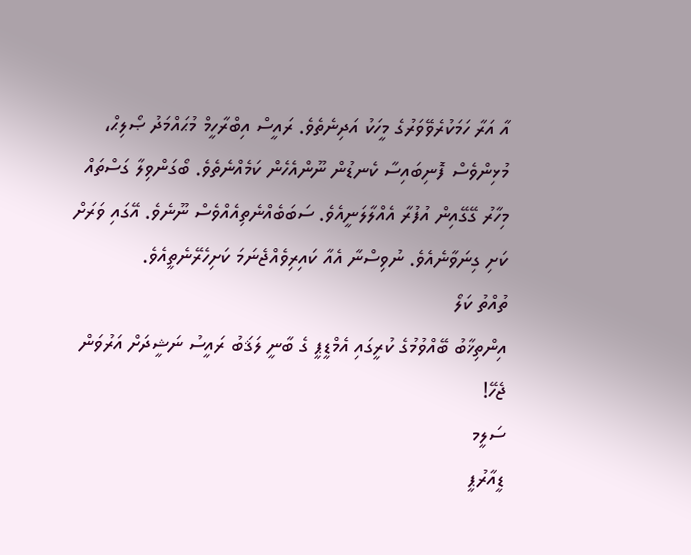އާ އަރާ ހަމަކުރެވޭވަރުގެ މީހަކު އަދިނެތެވެ. ރައީސް އިބްރާހީމް މުޙައްމަދު ޞޯލިޙް، މުޅިންވެސް ފޮނިބައިސާ ކެނޑުން ނޫންއެހެން ކަމެއްނެތެވެ. ބޯގަންވިލާ ގަސްތައް މިހާރު ގޭގޭއިން އުފުރާ އެއްލާލަނީއެވެ. ސަބަބެއްނެތިއެއްވެސް ނޫނެވެ. އޭގައި ވަރަށް ކަށި ގިނަވާނެއެވެ. ނުވިސްނާ އެއާ ކައިރިވެއްޖެނަމަ ކަށިހެރޭނެތީއެވެ.
ތުއްތު ކަލޯ
އިންތިޚާބު ބޭއްވުމުގެ ކުރީގައި އެމްޑީޕީ ގެ ބާނީ ލަޤަބު ރައީސު ނަޝީދަށް އަރުވަން ޖެހޭ!
ސަލީމ
ޑީއާރުޕީ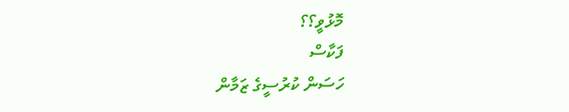މޮޅުވީ؟؟
ފަކާސް
ހަސަން ކުރުސީގެ ޒަމާން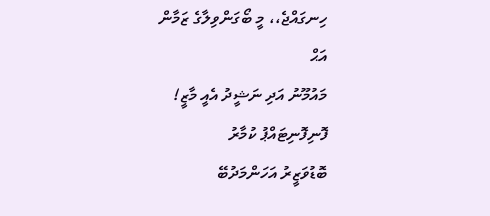ހިނގައްޖެ،، މީ ބޯގަންވިލާގެ ޒަމާން
އަޙް
މައުމޫނު އަދި ނަޝީދު އެއީ މާޒީ!
ފޮނިފޮނިޓައްޕު ކުމާރު
ބޮޑުވަޒީރު އަހަންމަދުބޭ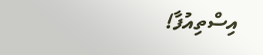އިސްތިއުފާ!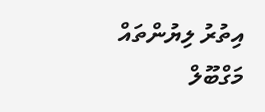އިތުރު ލިޔުންތައް
މަގްބޫލް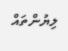ލިޔުންތައް